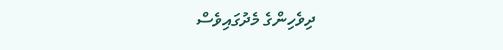ދިވެހިންގެ މެދުގައިވެސް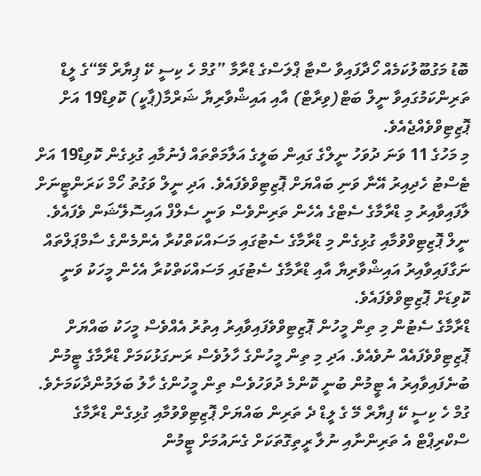ބޮޑު މަގުބޫލުކަމެއް ހޯދާފައިވާ ސްޓާ ޕްލަސްގެ ޑްރާމާ ”ގުމް ހެ ކިސީ ކޭ ޕިޔާރް މޭ“ގެ ލީޑް ތަރިންކަމުގައިވާ ނީލް ބަޓް(ވިރާޓް) އާއި އައިޝްވާރިޔާ ޝަރްމާ(ޕާކީ) ކޮވިޑް19 އަށް ޕޮޒިޓިވްވެއްޖެއެވެ.
މި މަހުގެ 11 ވަނަ ދުވަހު ނީލްގެ ގައިން ބަލީގެ އަލާމަތްތައް ފެނުމާއި ގުޅިގެން ކޮވިޑް19 އަށް ޓެސްޓު ހެދިއިރު އޭނާ ވަނި ބައްޔަށް ޕޮޒިޓިވްވެފައެވެ. އަދި ނީލް ވަގުތު ހޯމް ކަރަންޓީނަށް ލާފައިވާއިރު މި ޑްރާމާގެ ސެޓްގެ އެހެން ތަރިންވެސް ވަނީ ސެލްފް އައިސޮލޭޝަން ވެފައެވެ. ނީލް ޕޮޒިޓިވްވުމާއި ގުޅިގެން މި ޑްރާމާގެ ސެޓުގައި މަސައްކަތްކުރާ އެންމެންގެ ސާމްޕަލްތައް ނަގާފައިވާއިރު އައިޝްވާރިޔާ އާއި ޑްރާމާގެ ސެޓުގައި މަސައްކަތްކުރާ އެހެން މީހަކު ވަނީ ކޮވިޑަށް ޕޮޒިޓިވްވެފައެވެ.
ޑްރާމާގެ ސެޓުން މި ތިން މީހުން ޕޮޒިޓިވްވެފައިވާއިރު އިތުރު އެއްވެސް މީހަކު ބައްޔަށް ޕޮޒިޓިވްވެފައެއް ނުވެއެވެ. އަދި މި ތިން މީހުންގެ ހާލުވެސް ރަނގަޅުކަމަށް ޑްރާމާގެ ޓީމުން ބުނެފައިވާއިރު އެ ޓީމުން ބުނީ ކޮންމެ ދުވަހުވެސް ތިން މީހުންގެ ހާލު ބަލަމުންދާކަމަށެވެ. ގުމް ހެ ކިސީ ކޭ ޕިޔާރް މޭ ގެ ލީޑް ދެ ތަރިން ބައްޔަށް ޕޮޒިޓިވްވުމާއި ގުޅިގެން ޑްރާމާގެ ސްކްރިޕްޓް އެ ތަރިންނާއި ނުލާ ރީތިގޮތަކަށް ގެނައުމަށް ޓީމުން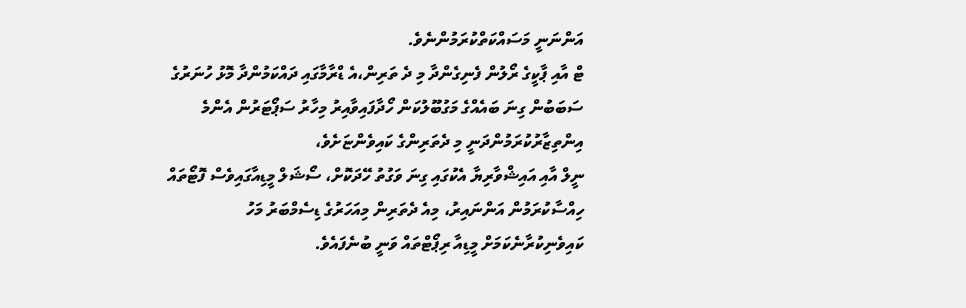އަންނަނީ މަސައްކަތްކުރަމުންނެވެ.
ޓް އާއި ޕާކީގެ ރޯލުން ފެނިގެންދާ މި ދެ ތަރިން،އެ ޑްރާމާގައި ދައްކަމުންދާ މޮޅު ހުނަރުގެ ސަބަބުން ގިނަ ބައެއްގެ މަގުބޫލުކަން ހޯދާފައިވާއިރު މިހާރު ސަޕޯޓަރުން އެންމެ އިންތިޒާރުކުރަމުންދަނީ މި ދެތަރިންގެ ކައިވެންޏަށެވެ،
ނީލް އާއި އައިޝްވާރިޔާ އެކުގައި ގިނަ ވަގުތު ހޭދަކޮށް، ސޯޝަލް މީޑިއާގައިވެސް ފޮޓޯތައް ހިއްސާކުރަމުން އަންނައިރު، މިއެ ދެތަރިން މިއަހަރުގެ ޑިސެމްބަރު މަހު ކައިވެނިކުރާނެކަމަށް މީޑިއާ ރިޕޯޓްތައް ވަނީ ބުނެފައެވެ.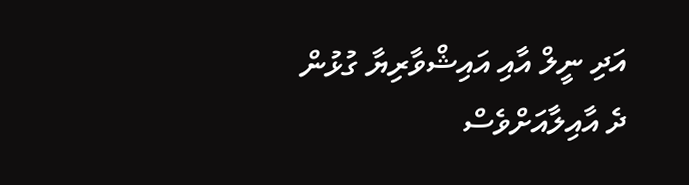އަދި ނީލް އާއި އައިޝްވާރިޔާ ގުޅުން ދެ އާއިލާއަށްވެސް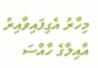މިހާރު އެގިފައިވާއިރު އާއިލާގެ ހާއްސަ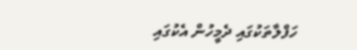ހަފްލާތަކުގައި ދެމީހުން އެކުގައި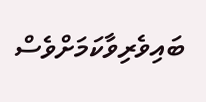ބައިވެރިވާކަމަށްވެސް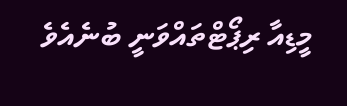މީޑިއާ ރިޕޯޓްތައްވަނީ ބުނެއެވެ